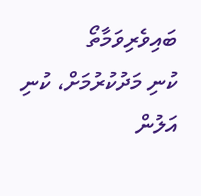ބައިވެރިވަމާތޯ
ކުނި މަދުކުރުމަށް، ކުނި އަލުން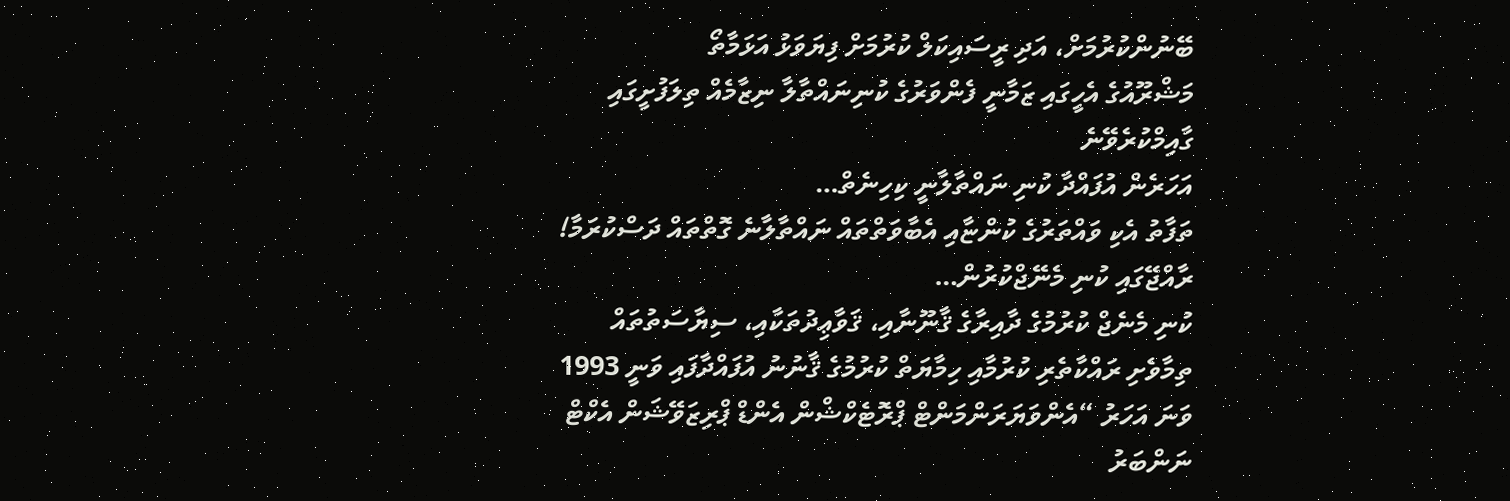ބޭނުންކުރުމަށް، އަދި ރީސައިކަލް ކުރުމަށް ފިޔަވަޅު އަޅަމާތޯ
މަޝްރޫއުގެ އެހީގައި ޒަމާނީ ފެންވަރުގެ ކުނިނައްތާލާ ނިޒާމެއް ތިލަފުށީގައި ގާއިމްކުރެވޭނެ
އަހަރެން އުފައްދާ ކުނި ނައްތާލާނީ ކިހިނެތް…
ތަފާތު އެކި ވައްތަރުގެ ކުންޏާއި އެބާވަތްތައް ނައްތާލާނެ ގޮތްތައް ދަސްކުރަމާ!
ރާއްޖޭގައި ކުނި މެނޭޖްކުރުން…
ކުނި މެނެޖް ކުރުމުގެ ދާއިރާގެ ޤާނޫނާއި، ޤަވާޢިދުތަކާއި، ސިޔާސަތުތައް
ތިމާވެށި ރައްކާތެރި ކުރުމާއި ހިމާޔަތް ކުރުމުގެ ޤާނުނު އުފައްދާފައި ވަނީ 1993 ވަނަ އަހަރު “އެންވަޔަރަންމަންޓް ޕްރޮޓެކްޝްން އެންޑް ޕްރިޒަވޭޝަން އެކްޓް ނަންބަރު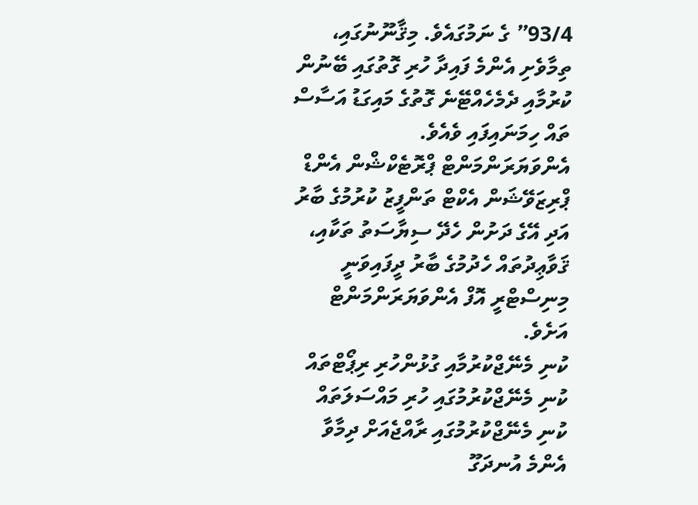93/4” ގެ ނަމުގައެވެ. މިޤާނޫނުގައި، ތިމާވެށި އެންމެ ފައިދާ ހުރި ގޮތުގައި ބޭނުން ކުރުމާއި ދެމެހެއްޓޭނެ ގޮތުގެ މައިގަޑު އަސާސް ތައް ހިމަނައިފައި ވެއެވެ. އެންވަޔަރަންމަންޓް ޕްރޮޓެކްޝްން އެންޑް ޕްރިޒަވޭޝަން އެކްޓް ތަންފީޒު ކުރުމުގެ ބާރު އަދި އޭގެ ދަށުން ހެދޭ ސިޔާސަތު ތަކާއި، ޤަވާޢިދުތައް ހެދުމުގެ ބާރު ދީފައިވަނީ މިނިސްޓްރީ އޮފް އެންވަޔަރަންމަންޓް އަށެވެ.
ކުނި މެނޭޖްކުރުމާއި ގުޅުންހުރި ރިޕޯޓްތައް
ކުނި މެނޭޖްކުރުމުގައި ހުރި މައްސަލަތައް
ކުނި މެނޭޖްކުރުމުގައި ރާއްޖެއަށް ދިމާވާ އެންމެ އުނދަގޫ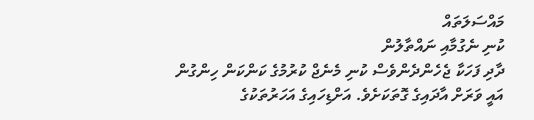މައްސަލަތައް
ކުނި ނެގުމާއި ނައްތާލުން
ދާދި ފަހަކާ ޖެހެންދެންވެސް ކުނި މެނެޖް ކުރުމުގެ ކަންކަން ހިންގުން އައީ ވަރަށް އާދައިގެ ގޮތަކަށެވެ. އަށްޑިހައިގެ އަހަރުތަކުގެ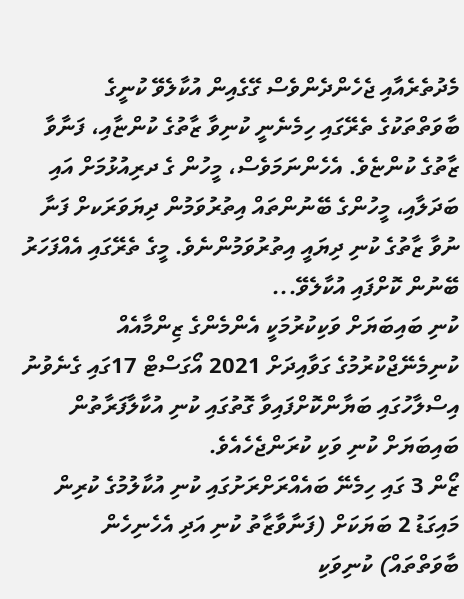މެދުތެރެއާއި ޖެހެންދެންވެސް ގޭގެއިން އުކާލެވޭ ކުނީގެ ބާވަތްތަކުގެ ތެރޭގައި ހިމެނެނީ ކުނިވާ ޒާތުގެ ކުންޏާއި، ފަނާވާ ޒާތުގެ ކުންޏެވެ. އެހެންނަމަވެސް، މީހުން ގެ ދރިއުޅުމަށް އައި ބަދަލާއި، މީހުންގެ ބޭނުންތައް އިތުރުވަމުން ދިޔަވަރަކށް ފަނާ ނުވާ ޒާތުގެ ކުނި ދިޔައީ އިތުރުވަމުންނެވެ. މީގެ ތެރޭގައި އެއްފަހަރު ބޭނުން ކޮށްފައި އުކާލެވޭ...
ކުނި ބައިބަޔަށް ވަކިކުރުމަކީ އެންމެންގެ ޒިންމާއެއް
ކުނިމެނޭޖްކުރުމުގެ ގަވާއިދަށް 2021 އޯގަސްޓް 17ގައި ގެނެވުނު އިސްލާހުގައި ބަޔާންކޮށްފައިވާ ގޮތުގައި ކުނި އުކާލާފަރާތުން ބައިބަޔަށް ކުނި ވަކި ކުރަންޖެހެއެވެ.
ޒޯން 3 ގައި ހިމެނޭ ބައެއްރަށްރަށުގައި ކުނި އުކާލުމުގެ ކުރިން މައިގަޑު 2 ބަޔަކަށް (ފަނާވާޒާތު ކުނި އަދި އެހެނިހެން ބާވަތްތައް) ކުނިވަކި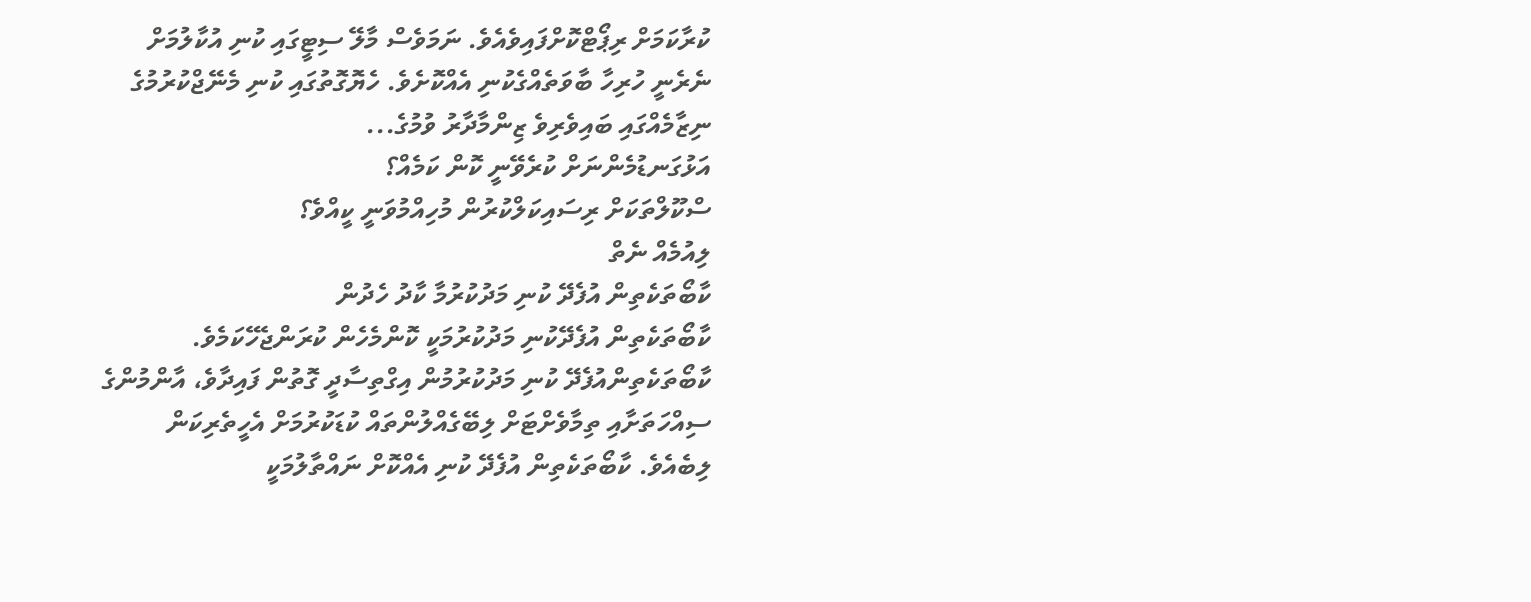ކުރާކަމަށް ރިޕޯޓްކޮށްފައިވެއެވެ. ނަމަވެސް މާލޭ ސިޓީގައި ކުނި އުކާލުމަށް ނެރެނީ ހުރިހާ ބާވަތެއްގެކުނި އެއްކޮށެވެ. ހެޔޮގޮތުގައި ކުނި މެނޭޖްކުރުމުގެ ނިޒާމެއްގައި ބައިވެރިވެ ޒިންމާދާރު ވުމުގެ...
އަޅުގަނޑުމެންނަށް ކުރެވޭނީ ކޮން ކަމެއް؟
ސްކޫލްތަކަށް ރިސައިކަލްކުރުން މުހިއްމުވަނީ ކީއްވެ؟
ލިއުމެއް ނެތް
ކާބޯތަކެތިން އުފެދޭ ކުނި މަދުކުރުމާ ކާދު ހެދުން
ކާބޯތަކެތިން އުފެދޭކުނި މަދުކުރުމަކީ ކޮންމެހެން ކުރަންޖެހޭކަމެވެ. ކާބޯތަކެތިންއުފެދޭ ކުނި މަދުކުރުމުން އިގްތިސާދީ ގޮތުން ފައިދާވެ، އާންމުންގެ ސިއްހަތަށާއި ތިމާވެށްޓަށް ލިބޭގެއްލުންތައް ކުޑަކުރުމަށް އެހީތެރިކަން ލިބެއެވެ. ކާބޯތަކެތިން އުފެދޭ ކުނި އެއްކޮށް ނައްތާލުމަކީ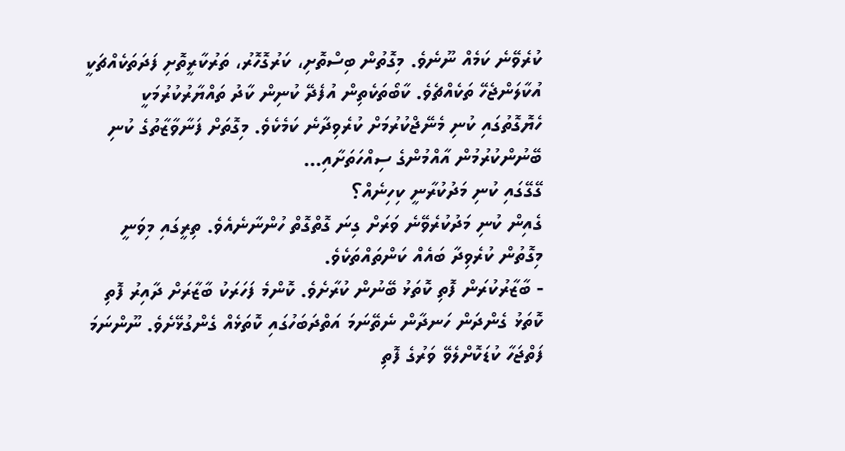ކުރެވޭނެ ކަމެއް ނޫނެވެ. މިގޮތުން ބިސްތޮށި، ކަރުގޮހޮރު، ތަރުކާރީތޮށި ފަދަތަކެއްޗަކީ އުކާލަންޖެހޭ ތަކެއްޗެވެ. ކާބޯތަކެތިން އުފެދޭ ކުނިން ކާދު ތައްޔާރުކުރުމަކީ ހެޔޮގޮތުގައި ކުނި މެނޭޖްކުރުމަށް ކުރެވިދާނެ ކަމެކެވެ. މިގޮތަށް ފަނާވާޒާތުގެ ކުނި ބޭނުންކުރުމުން އާއްމުންގެ ސިއްހަތަށާއި...
ގޭގޭގައި ކުނި މަދުކުރާނީ ކިހިނެއް؟
ގެއިން ކުނި މަދުކުރެވޭނެ ވަރަށް ގިނަ ގޮތްގޮތް ހުންނާނެއެވެ. ތިރީގައި މިވަނީ މިގޮތުން ކުރެވިދާ ބައެއް ކަންތައްތަކެވެ.
- ބާޒާރުކުރަން ފޮތި ކޮތަޅު ބޭނުން ކުރާށެވެ. ކޮންމެ ފަހަރަކު ބާޒާރަށް ދާއިރު ފޮތި ކޮތަޅު ގެންދަން ހަނދާން ނެތޭނަމަ އަތްދަބަހުގައި ކޮތަޅެއް ގެންގުޅޭށެވެ. ނޫންނަމަ ފަތްޖަހާ ކުޑަކޮށްލެވޭ ވަރުގެ ފޮތި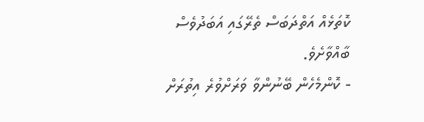ކޮތަޅެއް އަތްދަބަސް ތެރޭގައި އަބަދުވެސް ބާއްވާށެވެ.
- ކޮންމެހެން ބޭނުންވާ ވަރަށްވުރެ އިތުރަށް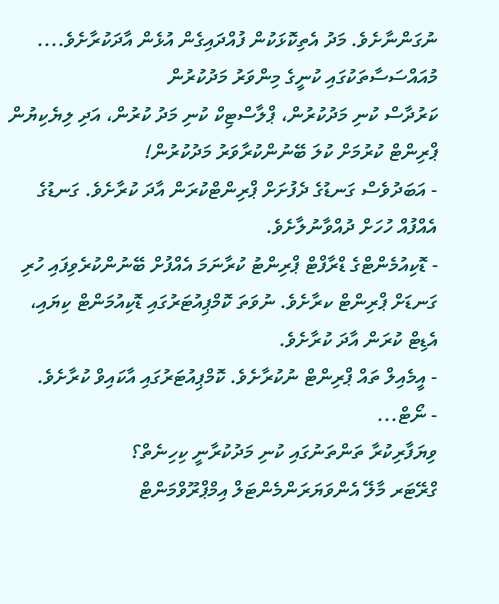ނުގަންނާށެވެ. މަދު އެތިކޮޅަކުން ފުއްދައިގެން އުޅެން އާދަކުރާށެވެ....
މުއައްސަސާތަކުގައި ކުނީގެ މިންވަރު މަދުކުރުން
ކަރުދާސް ކުނި މަދުކުރުން، ޕްލާސްޓިކް ކުނި މަދު ކުރުން، އަދި ލިޔެކިޔުން ޕްރިންޓް ކުރުމަށް ކުލަ ބޭނުންކުރާވަރު މަދުކުރުން!
- އަބަދުވެސް ގަނޑުގެ ދެފުށަށް ޕްރިންޓްކުރަން އާދަ ކުރާށެވެ. ގަނޑުގެ އެއްފުއް ހުހަށް ދުއްވާނުލާށެވެ.
- ޑޮކިއުމެންޓްގެ ޑްރާފްޓް ޕްރިންޓު ކުރާނަމަ އެއްފުށް ބޭނުންކުރެވިފައި ހުރި ގަނޑަށް ޕްރިންޓް ކރާށެވެ. ނުވަތަ ކޮމްޕިއުޓަރުގައި ޑޮކިއުމަންޓް ކިޔައި، އެޑިޓް ކުރަން އާދަ ކުރާށެވެ.
- އީމެއިލް ތައް ޕްރިންޓް ނުކުރާށެވެ. ކޮމްޕިއުޓަރުގައި އާކައިވް ކުރާށެވެ.
- ނޯޓް...
ވިޔަފާރިކުރާ ތަންތަނުގައި ކުނި މަދުކުރާނީ ކިހިނެތް؟
ގްރޭޓަރ މާލޭ އެންވަޔަރަންމެންޓަލް އިމްޕްރޫވްމަންޓް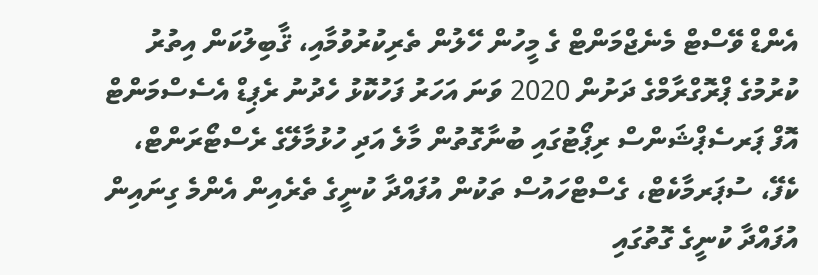އެންޑް ވޭސްޓް މެނެޖްމަންޓް ގެ މީހުން ހޭލުން ތެރިކުރުވުމާއި، ޤާބިލުކަން އިތުރު ކުރުމުގެ ޕްރޮގްރާމްގެ ދަށުން 2020 ވަނަ އަހަރު ފަހުކޮޅު ހެދުނު ރެޕިޑް އެސެސްމަންޓް އޮފް ޕަރސެޕްޝަންސް ރިޕޯޓުގައި ބުނާގޮތުން މާލެ އަދި ހުޅުމާލޭގެ ރެސްޓޯރަންޓް، ކެފޭ، ސުޕަރމާކެޓް، ގެސްޓްހައުސް ތަކުން އުފައްދާ ކުނީގެ ތެރެއިން އެންމެ ގިނައިން އުފައްދާ ކުނީގެ ގޮތުގައި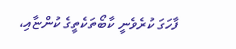ފާހަގަ ކުރެވެނީ ކާބޯތަކެތީގެ ކުންޏާއި،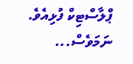ޕްލާސްޓިކް ފުޅިއެވެ. ނަމަވެސް...